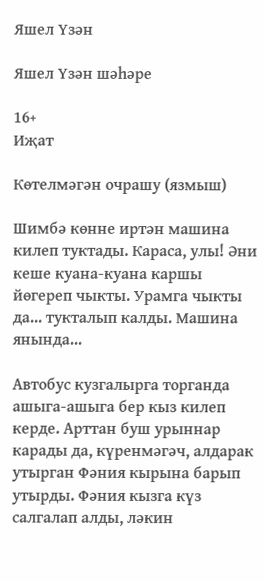Яшел Үзән

Яшел Үзән шәһәре

16+
Иҗат

Көтелмәгән очрашу (язмыш)

Шимбә көнне иртән машина килеп туктады. Караса, улы! Әни кеше куана-куана каршы йөгереп чыкты. Урамга чыкты да... тукталып калды. Машина янында...

Автобус кузгалырга торганда ашыга-ашыга бер кыз килеп керде. Арттан буш урыннар карады да, күренмәгәч, алдарак утырган Фәния кырына барып утырды. Фәния кызга күз салгалап алды, ләкин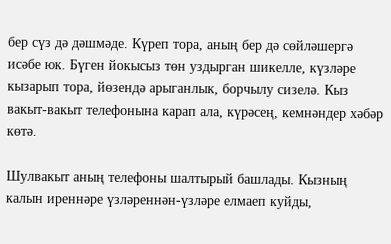бер сүз дә дәшмәде. Күреп тора, аның бер дә сөйләшергә исәбе юк. Бүген йокысыз төн уздырган шикелле, күзләре кызарып тора, йөзендә арыганлык, борчылу сизелә. Кыз вакыт-вакыт телефонына карап ала, күрәсең, кемнәндер хәбәр көтә.

Шулвакыт аның телефоны шалтырый башлады. Кызның калын иреннәре үзләреннән-үзләре елмаеп куйды,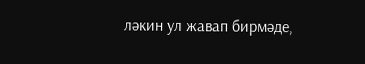ләкин ул жавап бирмәде,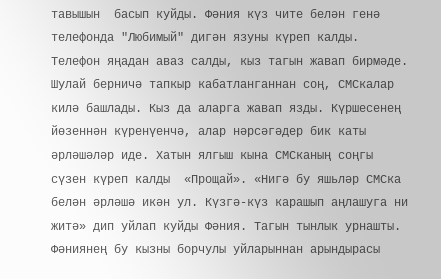тавышын  басып куйды. Фәния күз чите белән генә телефонда "Любимый" дигән язуны күреп калды. Телефон яңадан аваз салды, кыз тагын жавап бирмәде. Шулай берничә тапкыр кабатланганнан соң, СМСкалар килә башлады. Кыз да аларга жавап язды. Күршесенең йөзеннән күренүенчә, алар нәрсәгәдер бик каты әрләшәләр иде. Хатын ялгыш кына СМСканың соңгы сүзен күреп калды  «Прощай». «Нигә бу яшьләр СМСка белән әрләшә икән ул. Күзгә-күз карашып аңлашуга ни житә» дип уйлап куйды Фәния. Тагын тынлык урнашты. Фәниянең бу кызны борчулы уйларыннан арындырасы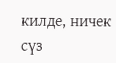килде, ничек сүз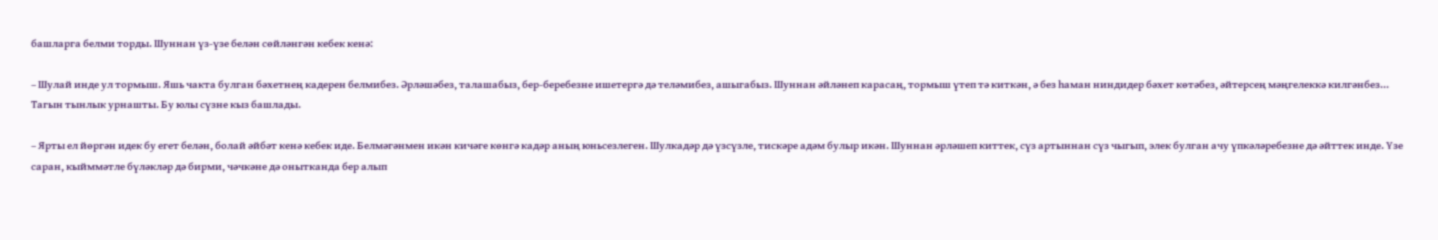башларга белми торды. Шуннан үз-үзе белән сөйләнгән кебек кенә:

– Шулай инде ул тормыш. Яшь чакта булган бәхетнең кадерен белмибез. Әрләшәбез, талашабыз, бер-беребезне ишетергә дә теләмибез, ашыгабыз. Шуннан әйләнеп карасаң, тормыш үтеп тә киткән, ә без һаман ниндидер бәхет көтәбез, әйтерсең мәңгелеккә килгәнбез...
Тагын тынлык урнашты. Бу юлы сүзне кыз башлады.

– Ярты ел йөргән идек бу егет белән, болай әйбәт кенә кебек иде. Белмәгәнмен икән кичәге көнгә кадәр аның юньсезлеген. Шулкадәр дә үзсүзле, тискәре адәм булыр икән. Шуннан әрләшеп киттек, сүз артыннан сүз чыгып, элек булган ачу үпкәләребезне дә әйттек инде. Үзе саран, кыйммәтле бүләкләр дә бирми, чәчкәне дә онытканда бер алып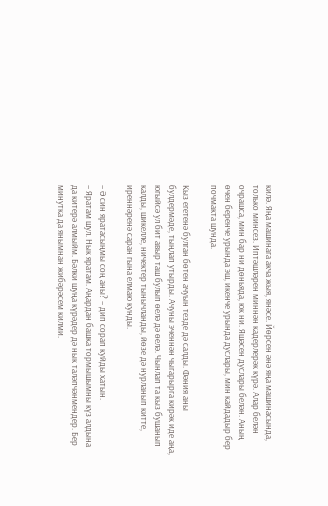килә. Яңа машинага акча жыя, янәсе. Йөрсен әнә яңа машинасында, только минсез. Иптәшләрен миннән кадерлерәк күрә. Алар белән очрашса, мин бар ни дөньяда, юк ни. Яшәсен дуслары белән. Аның өчен беренче урында эш, икенче урында дуслары, мин кайдадыр бер почмакта шунда.

Кыз егетенә булган бөтен ачуын тезде дә салды. Фәния аны булдермәде, тыңлап утырды. Ачуны эченнән чыгарырга кирәк иде аңа, югыйсә ул бит авыр таш булып өелә дә өелә. Чынлап та кыз бушанып калды, шикелле, ничектер тынычланды, йөзе дә нурланып китте, иреннәренә саран гына елмаю кунды.

– Ә син яратасыңмы соң аны? – дип сорап куйды хатын.
– Яратам шул. Нык яратам. Аңардан башка тормышымны күз алдына да китерә алмыйм. Бәлки шуңа күрәдер дә нык таләпчәнмендер. Бер минутка да янымнан жибәрәсем килми.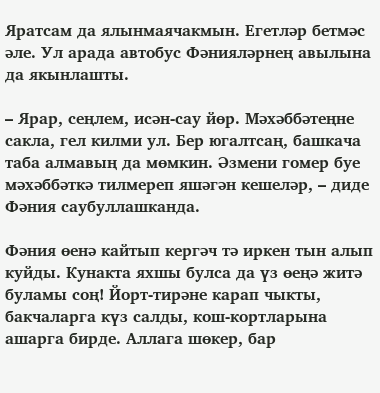Яратсам да ялынмаячакмын. Егетләр бетмәс әле. Ул арада автобус Фәнияләрнең авылына да якынлашты.

– Ярар, сеңлем, исән-сау йөр. Мәхәббәтеңне сакла, гел килми ул. Бер югалтсаң, башкача таба алмавың да мөмкин. Әзмени гомер буе мәхәббәткә тилмереп яшәгән кешеләр, – диде Фәния саубуллашканда.

Фәния өенә кайтып кергәч тә иркен тын алып куйды. Кунакта яхшы булса да үз өеңә житә буламы соң! Йорт-тирәне карап чыкты, бакчаларга күз салды, кош-кортларына ашарга бирде. Аллага шөкер, бар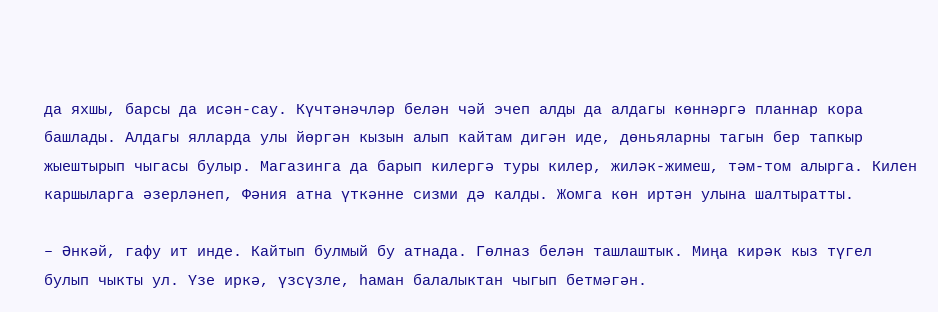да яхшы, барсы да исән-сау. Күчтәнәчләр белән чәй эчеп алды да алдагы көннәргә планнар кора башлады. Алдагы ялларда улы йөргән кызын алып кайтам дигән иде, дөньяларны тагын бер тапкыр жыештырып чыгасы булыр. Магазинга да барып килергә туры килер, жиләк-жимеш, тәм-том алырга. Килен каршыларга әзерләнеп, Фәния атна үткәнне сизми дә калды. Жомга көн иртән улына шалтыратты.

– Әнкәй, гафу ит инде. Кайтып булмый бу атнада. Гөлназ белән ташлаштык. Миңа кирәк кыз түгел булып чыкты ул. Үзе иркә, үзсүзле, һаман балалыктан чыгып бетмәгән.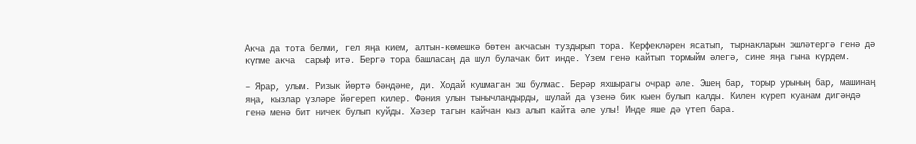Акча да тота белми, гел яңа кием, алтын-көмешкә бөтен акчасын туздырып тора. Керфекләрен ясатып, тырнакларын эшләтергә генә дә күпме акча  сарыф итә. Бергә тора башласаң да шул булачак бит инде. Үзем генә кайтып тормыйм әлегә, сине яңа гына күрдем.

– Ярар, улым. Ризык йөртә бәндәне, ди. Ходай кушмаган эш булмас. Берәр яхшырагы очрар әле. Эшең бар, торыр урының бар, машинаң яңа, кызлар үзләре йөгереп килер. Фәния улын тынычландырды, шулай да үзенә бик кыен булып калды. Килен күреп куанам дигәндә генә менә бит ничек булып куйды. Хәзер тагын кайчан кыз алып кайта әле улы! Инде яше дә үтеп бара.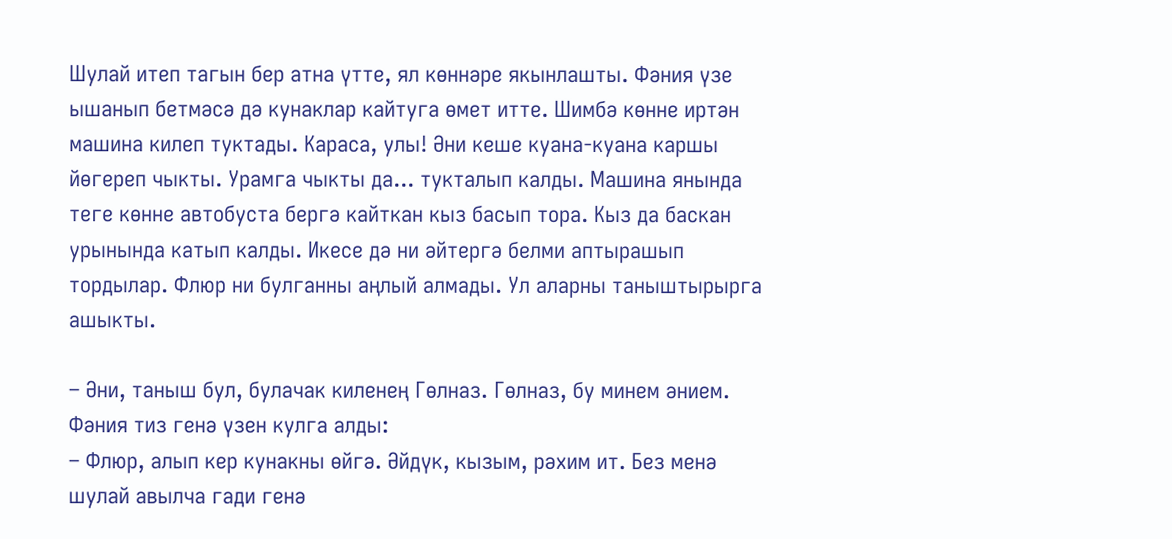Шулай итеп тагын бер атна үтте, ял көннәре якынлашты. Фәния үзе ышанып бетмәсә дә кунаклар кайтуга өмет итте. Шимбә көнне иртән машина килеп туктады. Караса, улы! Әни кеше куана-куана каршы йөгереп чыкты. Урамга чыкты да... тукталып калды. Машина янында теге көнне автобуста бергә кайткан кыз басып тора. Кыз да баскан урынында катып калды. Икесе дә ни әйтергә белми аптырашып тордылар. Флюр ни булганны аңлый алмады. Ул аларны таныштырырга ашыкты.

– Әни, таныш бул, булачак киленең Гөлназ. Гөлназ, бу минем әнием.
Фәния тиз генә үзен кулга алды:
– Флюр, алып кер кунакны өйгә. Әйдүк, кызым, рәхим ит. Без менә шулай авылча гади генә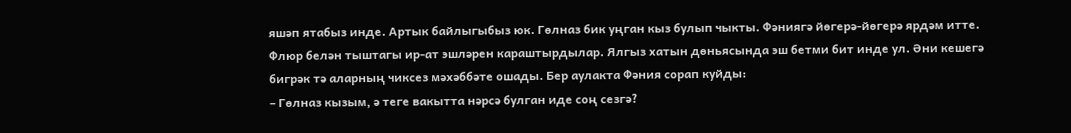яшәп ятабыз инде. Артык байлыгыбыз юк. Гөлназ бик уңган кыз булып чыкты. Фәниягә йөгерә-йөгерә ярдәм итте. Флюр белән тыштагы ир-ат эшләрен караштырдылар. Ялгыз хатын дөньясында эш бетми бит инде ул. Әни кешегә бигрәк тә аларның чиксез мәхәббәте ошады. Бер аулакта Фәния сорап куйды:
– Гөлназ кызым, ә теге вакытта нәрсә булган иде соң сезгә?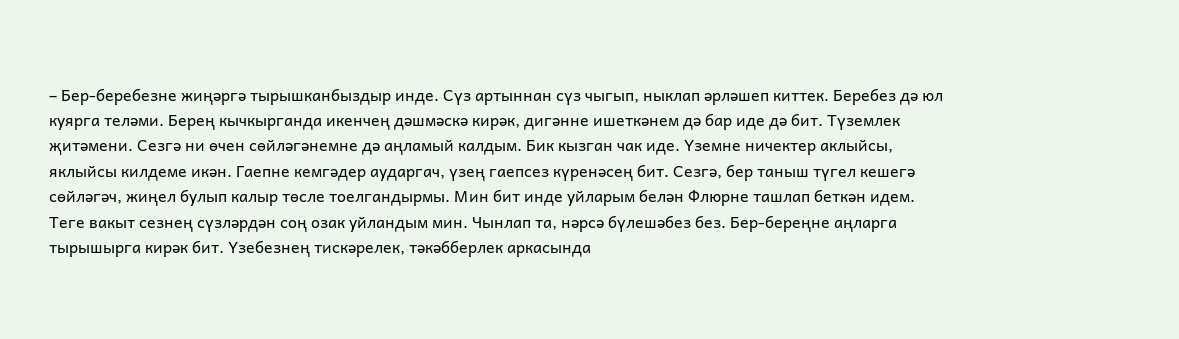– Бер-беребезне жиңәргә тырышканбыздыр инде. Сүз артыннан сүз чыгып, ныклап әрләшеп киттек. Беребез дә юл куярга теләми. Берең кычкырганда икенчең дәшмәскә кирәк, дигәнне ишеткәнем дә бар иде дә бит. Түземлек җитәмени. Сезгә ни өчен сөйләгәнемне дә аңламый калдым. Бик кызган чак иде. Үземне ничектер аклыйсы, яклыйсы килдеме икән. Гаепне кемгәдер аударгач, үзең гаепсез күренәсең бит. Сезгә, бер таныш түгел кешегә сөйләгәч, жиңел булып калыр төсле тоелгандырмы. Мин бит инде уйларым белән Флюрне ташлап беткән идем. Теге вакыт сезнең сүзләрдән соң озак уйландым мин. Чынлап та, нәрсә бүлешәбез без. Бер-береңне аңларга тырышырга кирәк бит. Үзебезнең тискәрелек, тәкәбберлек аркасында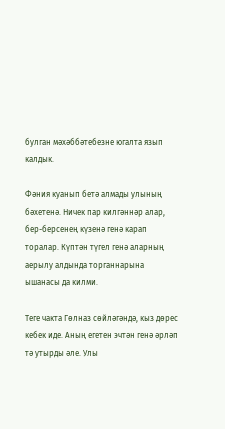булган мәхәббәтебезне югалта язып калдык.

Фәния куанып бетә алмады улының бәхетенә. Ничек пар килгәннәр алар, бер-берсенең күзенә генә карап торалар. Күптән түгел генә аларның аерылу алдында торганнарына ышанасы да килми.

Теге чакта Гөлназ сөйләгәндә, кыз дөрес кебек иде. Аның егетен эчтән генә әрләп тә утырды әле. Улы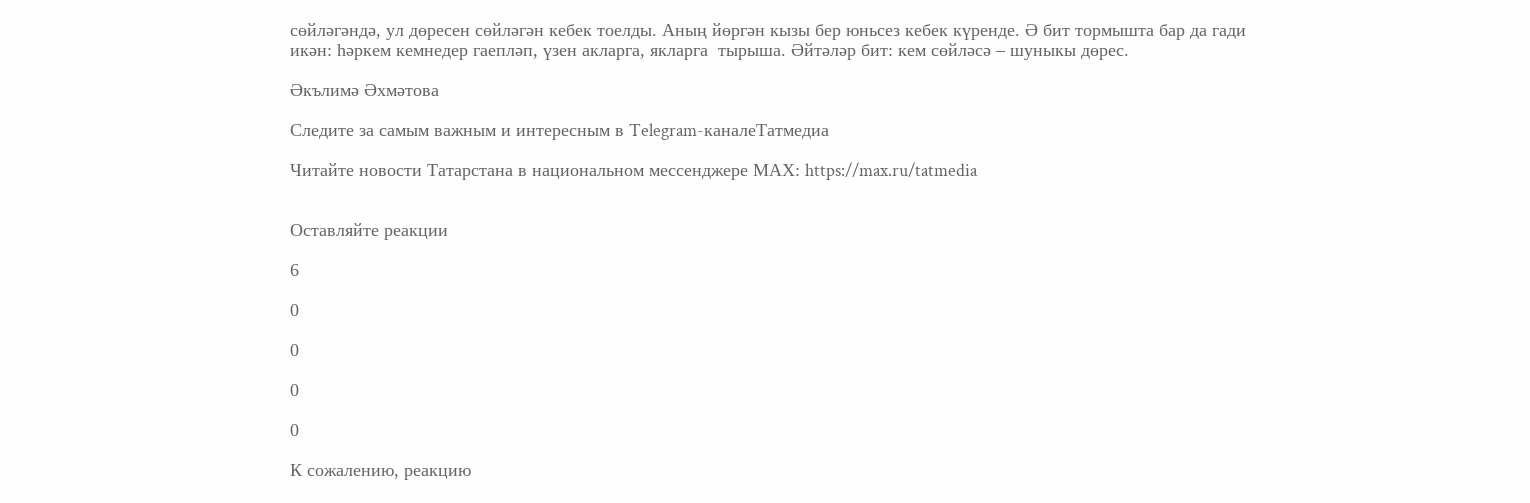сөйләгәндә, ул дөресен сөйләгән кебек тоелды. Аның йөргән кызы бер юньсез кебек күренде. Ә бит тормышта бар да гади икән: һәркем кемнедер гаепләп, үзен акларга, якларга  тырыша. Әйтәләр бит: кем сөйләсә – шуныкы дөрес.

Әкълимә Әхмәтова

Следите за самым важным и интересным в Telegram-каналеТатмедиа

Читайте новости Татарстана в национальном мессенджере MАХ: https://max.ru/tatmedia


Оставляйте реакции

6

0

0

0

0

К сожалению, реакцию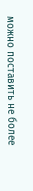можно поставить не более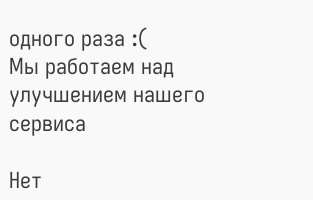одного раза :(
Мы работаем над улучшением нашего сервиса

Нет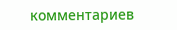комментариев